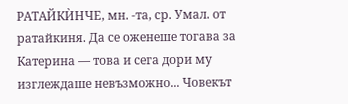РАТАЙКЍНЧЕ, мн. -та, ср. Умал. от ратайкиня. Да се оженеше тогава за Катерина — това и сега дори му изглеждаше невъзможно... Човекът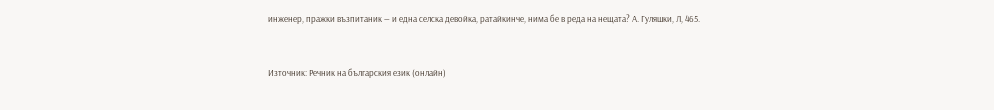инженер, пражки възпитаник — и една селска девойка, ратайкинче, нима бе в реда на нещата? А. Гуляшки, Л, 465.


Източник: Речник на българския език (онлайн)